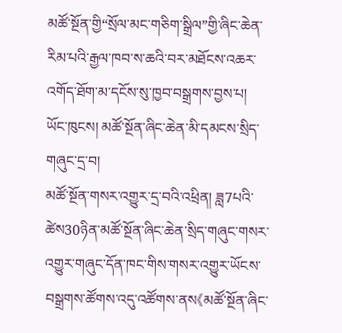མཚོ་སྔོན་གྱི“སྲོལ་མང་གཅིག་སྒྲིལ”གྱི་ཞིང་ཆེན་རིམ་པའི་རྒྱལ་ཁབ་ས་ཆའི་བར་མཐོངས་འཆར་འགོད་ཐོག་མ་དངོས་སུ་ཁྱབ་བསྒྲགས་བྱས་པ།
ཡོང་ཁུངས། མཚོ་སྔོན་ཞིང་ཆེན་མི་དམངས་སྲིད་གཞུང་དྲ་བ།
མཚོ་སྔོན་གསར་འགྱུར་དྲ་བའི་འཕྲིན། ཟླ7པའི་ཚེས30ཉིན་མཚོ་སྔོན་ཞིང་ཆེན་སྲིད་གཞུང་གསར་འགྱུར་གཞུང་དོན་ཁང་གིས་གསར་འགྱུར་ཡོངས་བསྒྲགས་ཚོགས་འདུ་འཚོགས་ནས《མཚོ་སྔོན་ཞིང་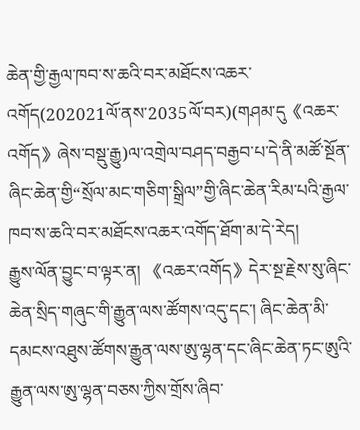ཆེན་གྱི་རྒྱལ་ཁབ་ས་ཆའི་བར་མཐོངས་འཆར་འགོད(202021ལོ་ནས་2035ལོ་བར)(གཤམ་དུ《འཆར་འགོད》ཞེས་བསྡུ་རྒྱུ)ལ་འགྲེལ་བཤད་བརྒྱབ་པ་དེ་ནི་མཚོ་སྔོན་ཞིང་ཆེན་གྱི“སྲོལ་མང་གཅིག་སྒྲིལ”གྱི་ཞིང་ཆེན་རིམ་པའི་རྒྱལ་ཁབ་ས་ཆའི་བར་མཐོངས་འཆར་འགོད་ཐོག་མ་དེ་རེད།
རྒྱུས་ལོན་བྱུང་བ་ལྟར་ན། 《འཆར་འགོད》དེར་སྔ་རྗེས་སུ་ཞིང་ཆེན་སྲིད་གཞུང་གི་རྒྱུན་ལས་ཚོགས་འདུ་དང་། ཞིང་ཆེན་མི་དམངས་འཐུས་ཚོགས་རྒྱུན་ལས་ཨུ་ལྷན་དང་ཞིང་ཆེན་ཏང་ཨུའི་རྒྱུན་ལས་ཨུ་ལྷན་བཅས་ཀྱིས་གྲོས་ཞིབ་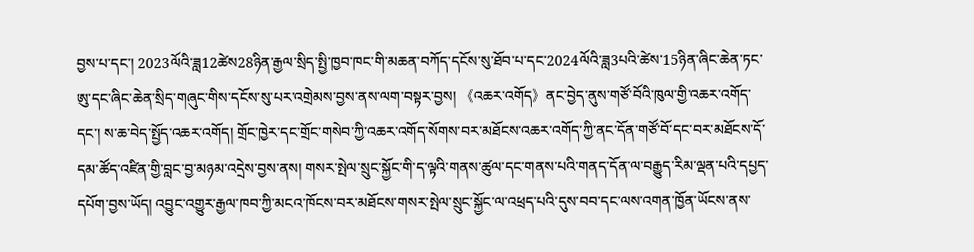བྱས་པ་དང་། 2023ལོའི་ཟླ12ཚེས28ཉིན་རྒྱལ་སྲིད་སྤྱི་ཁྱབ་ཁང་གི་མཆན་བཀོད་དངོས་སུ་ཐོབ་པ་དང་2024ལོའི་ཟླ3པའི་ཚེས་15ཉིན་ཞིང་ཆེན་ཏང་ཨུ་དང་ཞིང་ཆེན་སྲིད་གཞུང་གིས་དངོས་སུ་པར་འགྲེམས་བྱས་ནས་ལག་བསྟར་བྱས། 《འཆར་འགོད》ནང་བྱེད་ནུས་གཙོ་བོའི་ཁུལ་གྱི་འཆར་འགོད་དང་། ས་ཆ་བེད་སྤྱོད་འཆར་འགོད། གྲོང་ཁྱེར་དང་གྲོང་གསེབ་ཀྱི་འཆར་འགོད་སོགས་བར་མཐོངས་འཆར་འགོད་ཀྱི་ནང་དོན་གཙོ་བོ་དང་བར་མཐོངས་དོ་དམ་ཚོད་འཛིན་གྱི་བླང་བྱ་མཉམ་འདྲེས་བྱས་ནས། གསར་སྤེལ་སྲུང་སྐྱོང་གི་ད་ལྟའི་གནས་ཚུལ་དང་གནས་པའི་གནད་དོན་ལ་བརྒྱུད་རིམ་ལྡན་པའི་དཔྱད་དཔོག་བྱས་ཡོད། འབྱུང་འགྱུར་རྒྱལ་ཁབ་ཀྱི་མངའ་ཁོངས་བར་མཐོངས་གསར་སྤེལ་སྲུང་སྐྱོང་ལ་འཕྲད་པའི་དུས་བབ་དང་ལས་འགན་ཁྱོན་ཡོངས་ནས་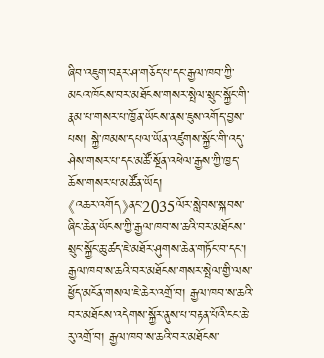ཞིབ་འཇུག་བརྡར་ཤ་གཅོད་པ་དང་རྒྱལ་ཁབ་ཀྱི་མངའ་ཁོངས་བར་མཐོངས་གསར་སྤེལ་སྲུང་སྐྱོང་གི་རྣམ་པ་གསར་པ་ཁྱོན་ཡོངས་ནས་ཇུས་འགོད་བྱས་པས། སྐྱེ་ཁམས་དཔལ་ཡོན་འཛུགས་སྐྱོང་གི་འདུ་ཤེས་གསར་པ་དང་མཚོ་སྔོན་འཕེལ་རྒྱས་ཀྱི་ཁྱད་ཆོས་གསར་པ་མཚོན་ཡོད།
《འཆར་འགོད》ནང་2035ལོར་སླེབས་སྐབས་ཞིང་ཆེན་ཡོངས་ཀྱི་རྒྱལ་ཁབ་ས་ཆའི་བར་མཐོངས་སྲུང་སྐྱོང་ཆུ་ཚད་ཇེ་མཐོར་ཤུགས་ཆེན་གཏོང་བ་དང་། རྒྱལ་ཁབ་ས་ཆའི་བར་མཐོངས་གསར་སྤེལ་གྱི་ལས་ཕྱོད་མངོན་གསལ་ཇེ་ཆེར་འགྲོ་བ། རྒྱལ་ཁབ་ས་ཆའི་བར་མཐོངས་འདེགས་སྐྱོར་ནུས་པ་བརྟན་པོའི་ངང་ཆེ་རུ་འགྲོ་བ། རྒྱལ་ཁབ་ས་ཆའི་བར་མཐོངས་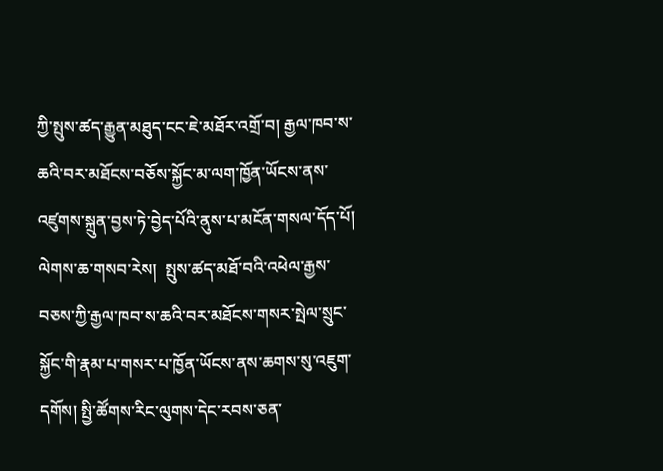ཀྱི་སྤུས་ཚད་རྒྱུན་མཐུད་ངང་ཇེ་མཐོར་འགྲོ་བ། རྒྱལ་ཁབ་ས་ཆའི་བར་མཐོངས་བཅོས་སྐྱོང་མ་ལག་ཁྱོན་ཡོངས་ནས་འཛུགས་སྐྲུན་བྱས་ཏེ་བྱེད་པོའི་ནུས་པ་མངོན་གསལ་དོད་པོ། ལེགས་ཆ་གསབ་རེས།  སྤུས་ཚད་མཐོ་བའི་འཕེལ་རྒྱས་བཅས་ཀྱི་རྒྱལ་ཁབ་ས་ཆའི་བར་མཐོངས་གསར་སྤེལ་སྲུང་སྐྱོང་གི་རྣམ་པ་གསར་པ་ཁྱོན་ཡོངས་ནས་ཆགས་སུ་འཇུག་དགོས། སྤྱི་ཚོགས་རིང་ལུགས་དེང་རབས་ཅན་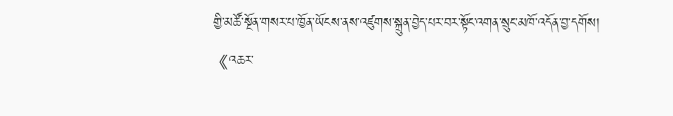གྱི་མཚོ་སྔོན་གསར་པ་ཁྱོན་ཡོངས་ནས་འཛུགས་སྐྲུན་བྱེད་པར་བར་སྟོང་འགན་སྲུང་མཁོ་འདོན་བྱ་དགོས།
《འཆར་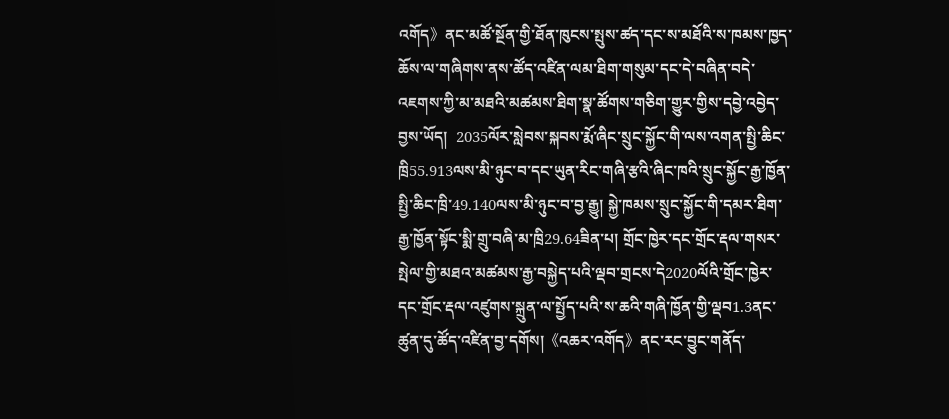འགོད》ནང་མཚོ་སྔོན་གྱི་ཐོན་ཁུངས་སྤུས་ཚད་དང་ས་མཐོའི་ས་ཁམས་ཁྱད་ཆོས་ལ་གཞིགས་ནས་ཚོད་འཛིན་ལམ་ཐིག་གསུམ་དང་དེ་བཞིན་བདེ་འཇགས་ཀྱི་མ་མཐའི་མཚམས་ཐིག་སྣ་ཚོགས་གཅིག་གྱུར་གྱིས་དབྱེ་འབྱེད་བྱས་ཡོད།  2035ལོར་སླེབས་སྐབས་རྨོ་ཞིང་སྲུང་སྐྱོང་གི་ལས་འགན་སྤྱི་ཆིང་ཁྲི55.913ལས་མི་ཉུང་བ་དང་ཡུན་རིང་གཞི་རྩའི་ཞིང་ཁའི་སྲུང་སྐྱོང་རྒྱ་ཁྱོན་སྤྱི་ཆིང་ཁྲི་49.140ལས་མི་ཉུང་བ་བྱ་རྒྱུ། སྐྱེ་ཁམས་སྲུང་སྐྱོང་གི་དམར་ཐིག་རྒྱ་ཁྱོན་སྟོང་སྨི་གྲུ་བཞི་མ་ཁྲི29.64ཟིན་པ། གྲོང་ཁྱེར་དང་གྲོང་རྡལ་གསར་སྤེལ་གྱི་མཐའ་མཚམས་རྒྱ་བསྐྱེད་པའི་ལྡབ་གྲངས་དེ2020ལོའི་གྲོང་ཁྱེར་དང་གྲོང་རྡལ་འཛུགས་སྐྲུན་ལ་སྤྱོད་པའི་ས་ཆའི་གཞི་ཁྱོན་གྱི་ལྡབ1.3ནང་ཚུན་དུ་ཚོད་འཛིན་བྱ་དགོས།《འཆར་འགོད》ནང་རང་བྱུང་གནོད་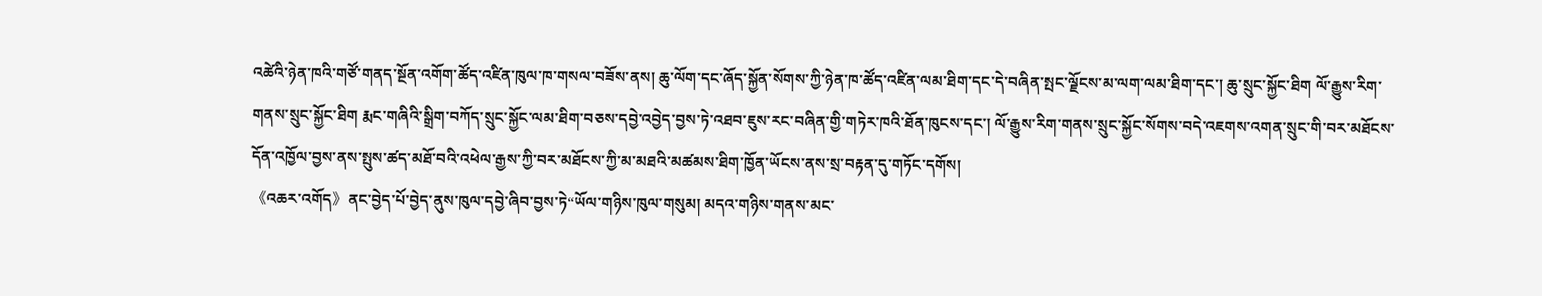འཚེའི་ཉེན་ཁའི་གཙོ་གནད་སྔོན་འགོག་ཚོད་འཛིན་ཁུལ་ཁ་གསལ་བཟོས་ནས། ཆུ་ལོག་དང་ཞོད་སྐྱོན་སོགས་ཀྱི་ཉེན་ཁ་ཚོད་འཛིན་ལམ་ཐིག་དང་དེ་བཞིན་སྤང་ལྗོངས་མ་ལག་ལམ་ཐིག་དང་། ཆུ་སྲུང་སྐྱོང་ཐིག ལོ་རྒྱུས་རིག་གནས་སྲུང་སྐྱོང་ཐིག རྨང་གཞིའི་སྒྲིག་བཀོད་སྲུང་སྐྱོང་ལམ་ཐིག་བཅས་དབྱེ་འབྱེད་བྱས་ཏེ་འཐབ་ཇུས་རང་བཞིན་གྱི་གཏེར་ཁའི་ཐོན་ཁུངས་དང་། ལོ་རྒྱུས་རིག་གནས་སྲུང་སྐྱོང་སོགས་བདེ་འཇགས་འགན་སྲུང་གི་བར་མཐོངས་དོན་འཁྱོལ་བྱས་ནས་སྤུས་ཚད་མཐོ་བའི་འཕེལ་རྒྱས་ཀྱི་བར་མཐོངས་ཀྱི་མ་མཐའི་མཚམས་ཐིག་ཁྱོན་ཡོངས་ནས་སྲ་བརྟན་དུ་གཏོང་དགོས།
《འཆར་འགོད》ནང་བྱེད་པོ་བྱེད་ནུས་ཁུལ་དབྱེ་ཞིབ་བྱས་ཏེ“ཡོལ་གཉིས་ཁུལ་གསུམ། མདའ་གཉིས་གནས་མང་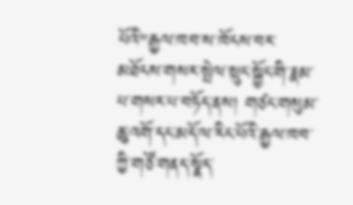པོའི”རྒྱལ་ཁབ་ས་ཁོངས་བར་མཐོངས་གསར་སྤེལ་སྲུང་སྐྱོང་གི་རྣམ་པ་གསར་པ་བཏོད་ནས། གཙང་གསུམ་ཆུ་འགོ་དང་མདོ་ལ་རིང་པོའི་རྒྱལ་ཁབ་ཀྱི་གཙོ་གནད་སྣོད་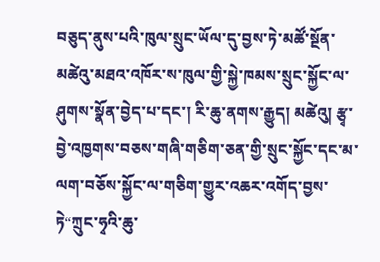བཅུད་ནུས་པའི་ཁུལ་སྲུང་ཡོལ་དུ་བྱས་ཏེ་མཚོ་སྔོན་མཚེའུ་མཐའ་འཁོར་ས་ཁུལ་གྱི་སྐྱེ་ཁམས་སྲུང་སྐྱོང་ལ་ཤུགས་སྣོན་བྱེད་པ་དང་། རི་ཆུ་ནགས་རྒྱུད། མཚེའུ། རྩྭ་བྱེ་འཁྱགས་བཅས་གཞི་གཅིག་ཅན་གྱི་སྲུང་སྐྱོང་དང་མ་ལག་བཅོས་སྐྱོང་ལ་གཅིག་གྱུར་འཆར་འགོད་བྱས་ཏེ“ཀྲུང་ཧྭའི་ཆུ་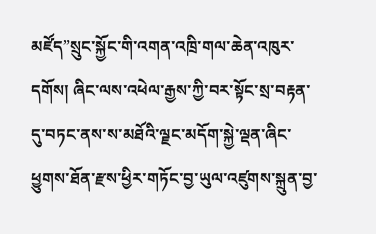མཛོད”སྲུང་སྐྱོང་གི་འགན་འཁྲི་གལ་ཆེན་འཁུར་དགོས། ཞིང་ལས་འཕེལ་རྒྱས་ཀྱི་བར་སྟོང་སྲ་བརྟན་དུ་བཏང་ནས་ས་མཐོའི་ལྗང་མདོག་སྐྱེ་ལྡན་ཞིང་ཕྱུགས་ཐོན་རྫས་ཕྱིར་གཏོང་བྱ་ཡུལ་འཛུགས་སྐྲུན་བྱ་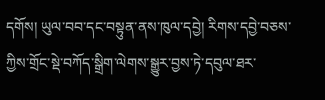དགོས། ཡུལ་བབ་དང་བསྟུན་ནས་ཁུལ་དབྱེ། རིགས་དབྱེ་བཅས་ཀྱིས་གྲོང་སྡེ་བཀོད་སྒྲིག་ལེགས་སྒྱུར་བྱས་ཏེ་དབུལ་ཐར་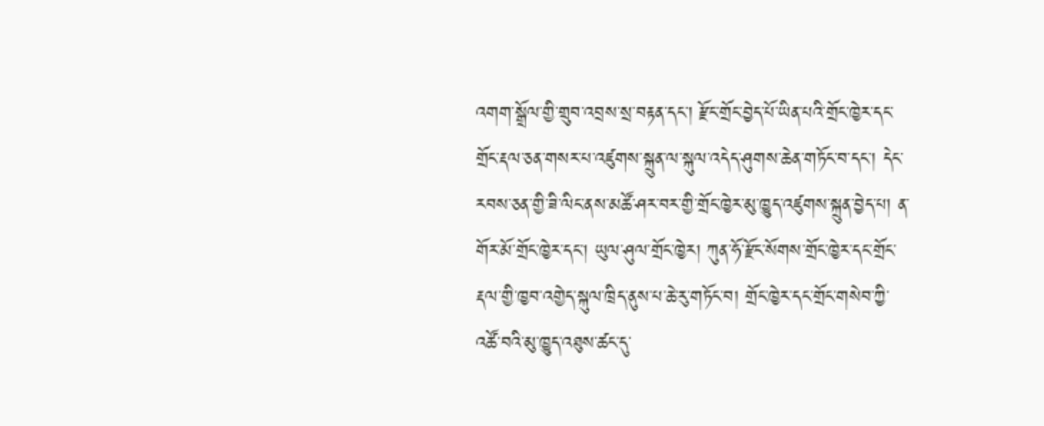འགག་སྒྲོལ་གྱི་གྲུབ་འབྲས་སྲ་བརྟན་དང་། རྫོང་གྲོང་བྱེད་པོ་ཡིན་པའི་གྲོང་ཁྱེར་དང་གྲོང་རྡལ་ཅན་གསར་པ་འཛུགས་སྐྲུན་ལ་སྐུལ་འདེད་ཤུགས་ཆེན་གཏོང་བ་དང་། དེང་རབས་ཅན་གྱི་ཟི་ལིང་ནས་མཚོ་ཤར་བར་གྱི་གྲོང་ཁྱེར་མུ་ཁྱུད་འཛུགས་སྐྲུན་བྱེད་པ། ན་གོར་མོ་གྲོང་ཁྱེར་དང་། ཡུལ་ཤུལ་གྲོང་ཁྱེར། ཀུན་ཧོ་རྫོང་སོགས་གྲོང་ཁྱེར་དང་གྲོང་རྡལ་གྱི་ཁྱབ་འགྱེད་སྐུལ་ཁྲིད་ནུས་པ་ཆེ་རུ་གཏོང་བ། གྲོང་ཁྱེར་དང་གྲོང་གསེབ་ཀྱི་འཚོ་བའི་མུ་ཁྱུད་འཐུས་ཚང་དུ་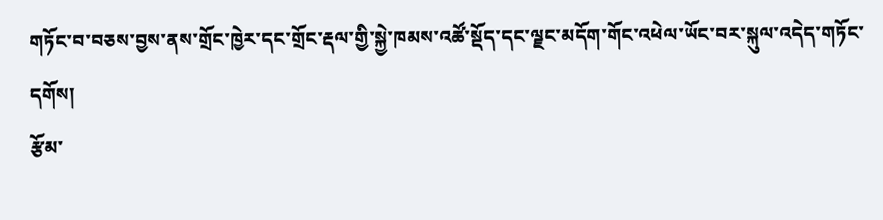གཏོང་བ་བཅས་བྱས་ནས་གྲོང་ཁྱེར་དང་གྲོང་རྡལ་གྱི་སྐྱེ་ཁམས་འཚོ་སྡོད་དང་ལྗང་མདོག་གོང་འཕེལ་ཡོང་བར་སྐུལ་འདེད་གཏོང་དགོས།
རྩོམ་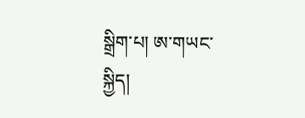སྒྲིག་པ། ཨ་གཡང་སྐྱིད།